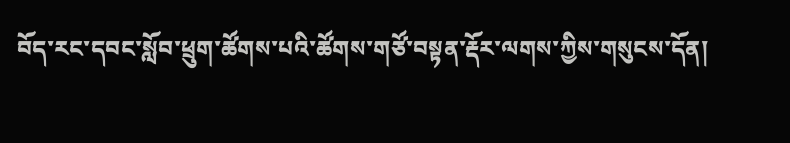བོད་རང་དབང་སློབ་ཕྲུག་ཚོགས་པའི་ཚོགས་གཙོ་བསྟན་རྡོར་ལགས་ཀྱིས་གསུངས་དོན།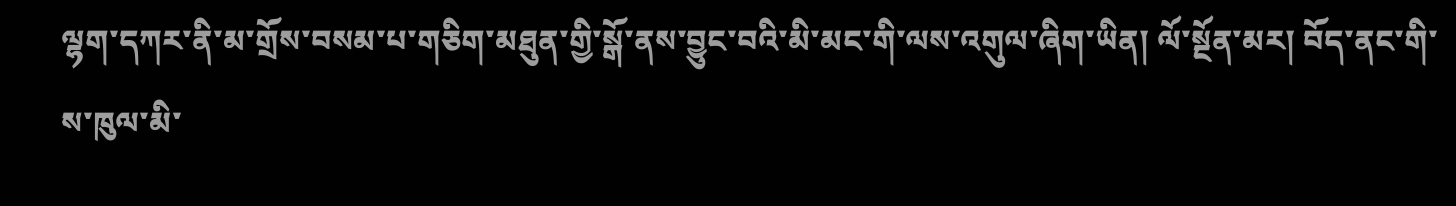ལྷག་དཀར་ནི་མ་གྲོས་བསམ་པ་གཅིག་མཐུན་གྱི་སྒོ་ནས་བྱུང་བའི་མི་མང་གི་ལས་འགུལ་ཞིག་ཡིན། ལོ་སྔོན་མར། བོད་ནང་གི་ས་ཁུལ་མི་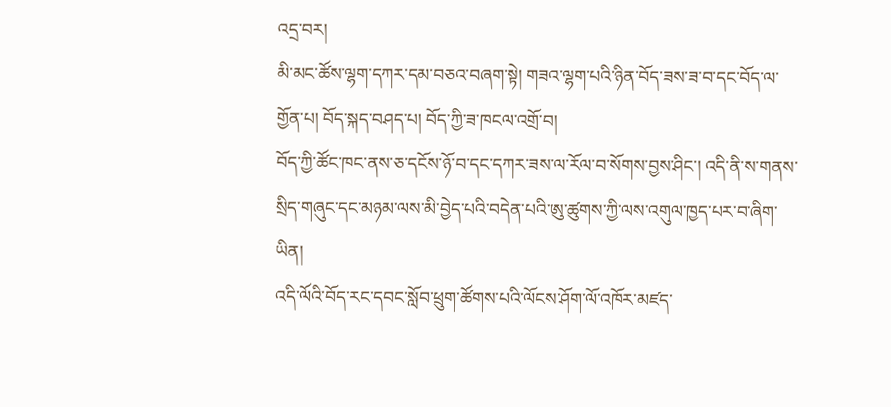འདྲ་བར།
མི་མང་ཚོས་ལྷག་དཀར་དམ་བཅའ་བཞག་སྟེ། གཟའ་ལྷག་པའི་ཉིན་བོད་ཟས་ཟ་བ་དང་བོད་ལ་གྱོན་པ། བོད་སྐད་བཤད་པ། བོད་ཀྱི་ཟ་ཁངལ་འགྲོ་བ།
བོད་ཀྱི་ཚོང་ཁང་ནས་ཅ་དངོས་ཉོ་བ་དང་དཀར་ཟས་ལ་རོལ་བ་སོགས་བྱས་ཤིང་། འདི་ནི་ས་གནས་སྲིད་གཞུང་དང་མཉམ་ལས་མི་བྱེད་པའི་བདེན་པའི་ཨུ་ཚུགས་ཀྱི་ལས་འགུལ་ཁྱད་པར་བ་ཞིག་ཡིན།
འདི་ལོའི་བོད་རང་དབང་སློབ་ཕྲུག་ཚོགས་པའི་ལོངས་ཤོག་ལོ་འཁོར་མཛད་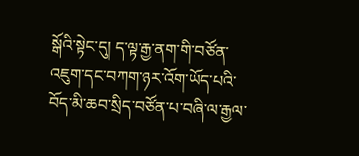སྒོའི་སྟེང་དུ། ད་ལྟ་རྒྱ་ནག་གི་བཙོན་འཇུག་དང་བཀག་ཉར་འོག་ཡོད་པའི་བོད་མི་ཆབ་སྲིད་བཙོན་པ་བཞི་ལ་རྒྱལ་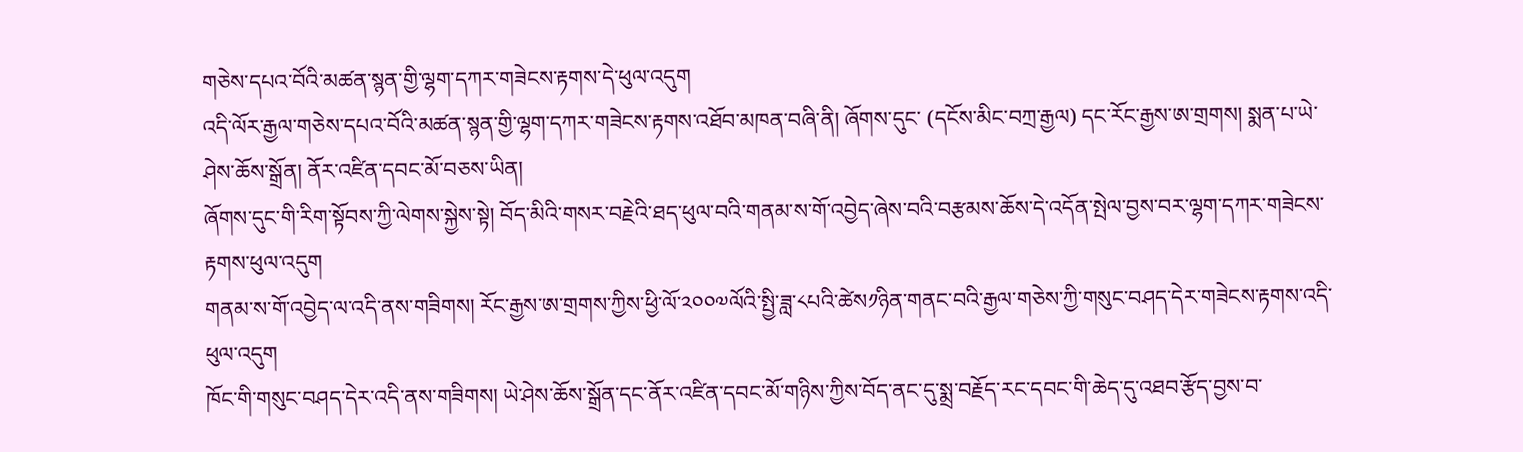གཅེས་དཔའ་བོའི་མཚན་སྙན་གྱི་ལྷག་དཀར་གཟེངས་རྟགས་དེ་ཕུལ་འདུག
འདི་ལོར་རྒྱལ་གཅེས་དཔའ་བོའི་མཚན་སྙན་གྱི་ལྷག་དཀར་གཟེངས་རྟགས་འཐོབ་མཁན་བཞི་ནི། ཞོགས་དུང་ (དངོས་མིང་བཀྲ་རྒྱལ) དང་རོང་རྒྱས་ཨ་གྲགས། སྨན་པ་ཡེ་ཤེས་ཆོས་སྒྲོན། ནོར་འཛིན་དབང་མོ་བཅས་ཡིན།
ཞོགས་དུང་གི་རིག་སྟོབས་ཀྱི་ལེགས་སྐྱེས་སྟེ། བོད་མིའི་གསར་བརྗེའི་ཐད་ཕུལ་བའི་གནམ་ས་གོ་འབྱེད་ཞེས་བའི་བརྩམས་ཆོས་དེ་འདོན་སྤེལ་བྱས་བར་ལྷག་དཀར་གཟེངས་རྟགས་ཕུལ་འདུག
གནམ་ས་གོ་འབྱེད་ལ་འདི་ནས་གཟིགས། རོང་རྒྱས་ཨ་གྲགས་ཀྱིས་ཕྱི་ལོ་༢༠༠༧ལོའི་སྤྱི་ཟླ་༨པའི་ཚེས༡ཉིན་གནང་བའི་རྒྱལ་གཅེས་ཀྱི་གསུང་བཤད་དེར་གཟེངས་རྟགས་འདི་ཕུལ་འདུག
ཁོང་གི་གསུང་བཤད་དེར་འདི་ནས་གཟིགས། ཡེ་ཤེས་ཆོས་སྒྲོན་དང་ནོར་འཛིན་དབང་མོ་གཉིས་ཀྱིས་བོད་ནང་དུ་སྨྲ་བརྗོད་རང་དབང་གི་ཆེད་དུ་འཐབ་རྩོད་བྱས་བ་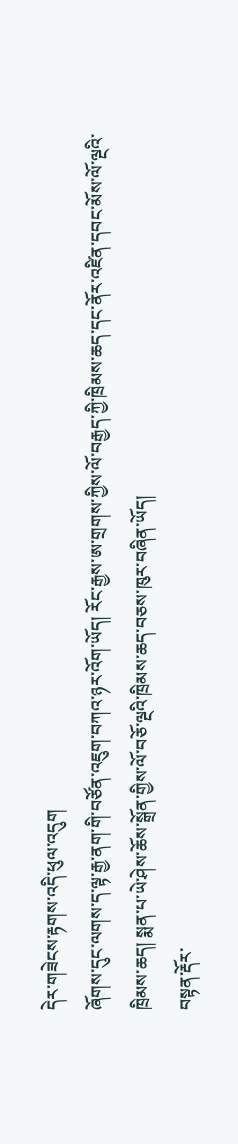དེར་གཟེངས་རྟགས་འདི་ཕུལ་འདུག
ཞོགས་དུང་ལགས་ད་ལྟ་རྒྱ་ནག་གི་བཙོན་འཇུག་བཀའ་ཉར་འོག་ཡོད། རོང་རྒྱས་ཨ་གྲགས་ཀྱིས་ལོ་བརྒྱད་ཀྱི་ཁྲིམས་ཆད་དང་ནོར་འཛིན་དབང་མོས་ལོ་ལྔའི་ཁྲིམས་ཆད། སྨན་པ་ཡེ་ཤེས་ཆོས་སྒྲོན་གྱིས་ལོ་བཅོ་ལྔའི་ཁྲིམས་ཆད་བཅས་ཁུར་བཞིན་ཡོད།
བསྟན་རྡོར་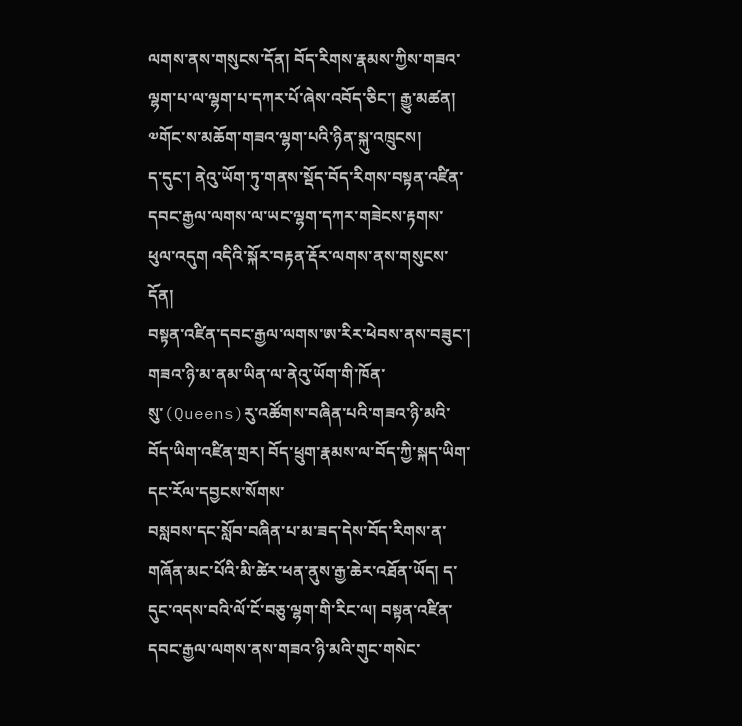ལགས་ནས་གསུངས་དོན། བོད་རིགས་རྣམས་ཀྱིས་གཟའ་ལྷག་པ་ལ་ལྷག་པ་དཀར་པོ་ཞེས་འབོད་ཅིང་། རྒྱུ་མཚན། ༧གོང་ས་མཆོག་གཟའ་ལྷག་པའི་ཉིན་སྐུ་འཁྲུངས།
ད་དུང་། ནེའུ་ཡོག་ཏུ་གནས་སྡོད་བོད་རིགས་བསྟན་འཛིན་དབང་རྒྱལ་ལགས་ལ་ཡང་ལྷག་དཀར་གཟེངས་རྟགས་ཕུལ་འདུག འདིའི་སྐོར་བརྟན་རྡོར་ལགས་ནས་གསུངས་དོན།
བསྟན་འཛིན་དབང་རྒྱལ་ལགས་ཨ་རིར་ཕེབས་ནས་བཟུང་། གཟའ་ཉི་མ་ནམ་ཡིན་ལ་ནེའུ་ཡོག་གི་ཁོན་སུ་(Queens)རུ་འཚོགས་བཞིན་པའི་གཟའ་ཉི་མའི་བོད་ཡིག་འཛིན་གྲར། བོད་ཕྲུག་རྣམས་ལ་བོད་ཀྱི་སྐད་ཡིག་དང་རོལ་དབྱངས་སོགས་
བསླབས་དང་སློབ་བཞིན་པ་མ་ཟད་དེས་བོད་རིགས་ན་གཞོན་མང་པོའི་མི་ཚེར་ཕན་ནུས་རྒྱ་ཆེར་འཐོན་ཡོད། ད་དུང་འདས་བའི་ལོ་ངོ་བཅུ་ལྷག་གི་རིང་ལ། བསྟན་འཛིན་དབང་རྒྱལ་ལགས་ནས་གཟའ་ཉི་མའི་གུང་གསེང་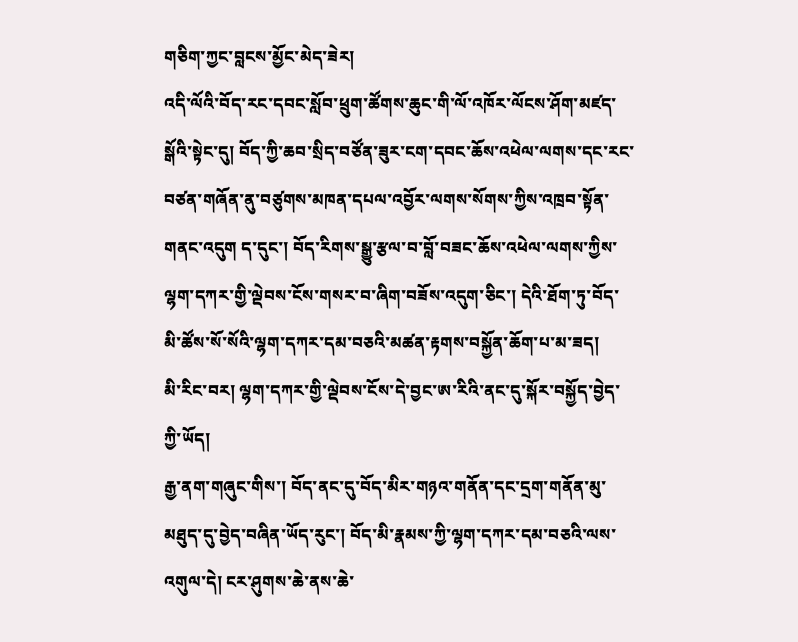གཅིག་ཀྱང་བླངས་མྱོང་མེད་ཟེར།
འདི་ལོའི་བོད་རང་དབང་སློབ་ཕྲུག་ཚོགས་ཆུང་གི་ལོ་འཁོར་ལོངས་ཤོག་མཛད་སྒོའི་སྟེང་དུ། བོད་ཀྱི་ཆབ་སྲིད་བཙོན་ཟུར་ངག་དབང་ཆོས་འཕེལ་ལགས་དང་རང་བཙན་གཞོན་ནུ་བཙུགས་མཁན་དཔལ་འབྱོར་ལགས་སོགས་ཀྱིས་འཁྲབ་སྟོན་གནང་འདུག ད་དུང་། བོད་རིགས་སྒྱུ་རྩལ་བ་བློ་བཟང་ཆོས་འཕེལ་ལགས་ཀྱིས་ལྷག་དཀར་གྱི་ལྡེབས་ངོས་གསར་བ་ཞིག་བཟོས་འདུག་ཅིང་། དེའི་ཐོག་ཏུ་བོད་མི་ཚོས་སོ་སོའི་ལྷག་དཀར་དམ་བཅའི་མཚན་རྟགས་བསྐྱོན་ཆོག་པ་མ་ཟད།
མི་རིང་བར། ལྷག་དཀར་གྱི་ལྡེབས་ངོས་དེ་བྱང་ཨ་རིའི་ནང་དུ་སྐོར་བསྐྱོད་བྱེད་ཀྱི་ཡོད།
རྒྱ་ནག་གཞུང་གིས་། བོད་ནང་དུ་བོད་མིར་གཉའ་གནོན་དང་དྲག་གནོན་མུ་མཐུད་དུ་བྱེད་བཞིན་ཡོད་རུང་། བོད་མི་རྣམས་ཀྱི་ལྷག་དཀར་དམ་བཅའི་ལས་འགུལ་དེ། ངར་ཤུགས་ཆེ་ནས་ཆེ་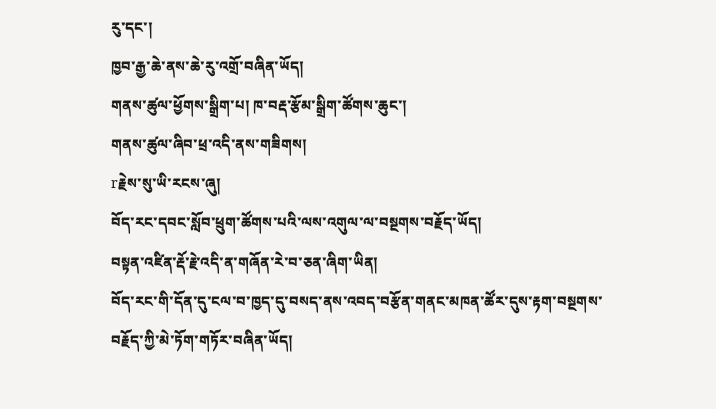རུ་དང་།
ཁྱབ་རྒྱ་ཆེ་ནས་ཆེ་རུ་འགྲོ་བཞིན་ཡོད།
གནས་ཚུལ་ཕྱོགས་སྒྲིག་པ། ཁ་བརྡ་རྩོམ་སྒྲིག་ཚོགས་ཆུང་།
གནས་ཚུལ་ཞིབ་ཕྲ་འདི་ནས་གཟིགས།
rརྗེས་སུ་ཡི་རངས་ཞུ།
བོད་རང་དབང་སློབ་ཕྲུག་ཚོགས་པའི་ལས་འགུལ་ལ་བསྔགས་བརྗོད་ཡོད།
བསྟན་འཛིན་རྡོ་རྗེ་འདི་ན་གཞོན་རེ་བ་ཅན་ཞིག་ཡིན།
བོད་རང་གི་དོན་དུ་ངལ་བ་ཁྱད་དུ་བསད་ནས་འབད་བརྩོན་གནང་མཁན་ཚོར་དུས་རྟག་བསྔགས་བརྗོད་ཀྱི་མེ་ཏོག་གཏོར་བཞིན་ཡོད།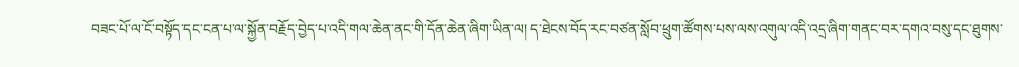བཟང་པོ་ལ་ངོ་བསྟོད་དང་ངན་པ་ལ་སྐྱོན་བརྗོད་བྱེད་པ་འདི་གལ་ཆེན་ནང་གི་དོན་ཆེན་ཞིག་ཡིན་ལ། ད་ཐེངས་བོད་རང་བཙན་སློབ་ཕྲུག་ཚོགས་པས་ལས་འགུལ་འདི་འདྲ་ཞིག་གནང་བར་དགའ་བསུ་དང་ཐུགས་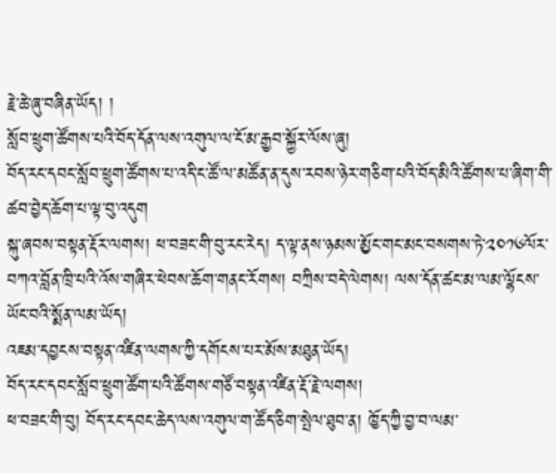རྗེ་ཆེ་ཞུ་བཞིན་ཡོད། །
སློབ་ཕྲུག་ཚོགས་པའི་བོད་དོན་ལས་འགུལ་ལ་ངོ་མ་རྒྱབ་སྐྱོར་ལོས་ཞུ།
བོད་རང་དབང་སློབ་ཕྲུག་ཚོགས་པ་འདི་ང་ཚོ་ལ་མཚོན་ན་དུས་རབས་ཉེར་གཅིག་པའི་བོད་མིའི་ཚོགས་པ་ཞིག་གི་ཚབ་བྱེད་ཆོག་པ་ལྟ་བུ་འདུག
སྐུ་ཞབས་བསྟན་རྡོར་ལགས། ཕ་བཟང་གི་བུ་རང་རེད། ད་ལྟ་ནས་ཉམས་མྱོང་གང་མང་བསགས་ཏེ་༢༠༡༦ལོར་བཀའ་བློན་ཁྲི་པའི་འོས་གཞིར་ཕེབས་ཆོག་གནང་རོགས། བཀྲིས་བདེ་ལེགས། ལས་དོན་ཚང་མ་ལམ་ལྷོངས་ཡོང་བའི་སྨོན་ལམ་ཡོད།
འཇམ་དབྱངས་བསྟན་འཛིན་ལགས་ཀྱི་དགོངས་པར་མོས་མཐུན་ཡོད།
བོད་རང་དབང་སློབ་ཕྲུག་ཚོག་པའི་ཚོགས་གཙོ་བསྟན་འཛིན་རྡོ་རྗེ་ལགས།
ཕ་བཟང་གི་བུ། བོད་རང་དབང་ཆེད་ལས་འགུལ་ག་ཚོད་ཅིག་སྤེལ་ཐུབ་ན། ཁྱོད་ཀྱི་བྱ་བ་ལམ་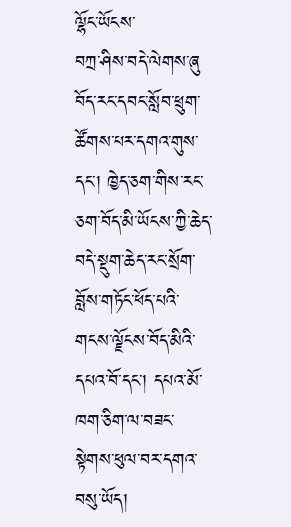ལྷོང་ཡོངས་
བཀྲ་ཤིས་བདེ་ལེགས་ཞུ
བོད་རང་དབང་སློབ་ཕྲུག་ཚོགས་པར་དགའ་གུས་དང་། ཁྱེད་ཅག་གིས་རང་ཅག་བོད་མི་ཡོངས་ཀྱི་ཆེད་བདེ་སྡུག་ཆེད་རང་སྲོག་བློས་གཏོང་ཕོད་པའི་གངས་ལྗོངས་བོད་མིའི་དཔའ་བོ་དང་། དཔའ་མོ་ཁག་ཅིག་ལ་བཟང་སྟེགས་ཕུལ་བར་དགའ་བསུ་ཡོད།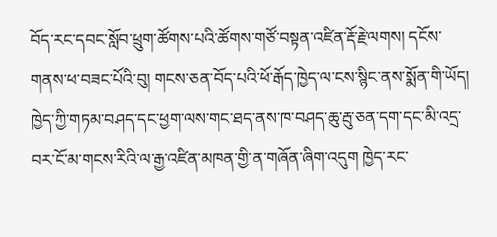བོད་རང་དབང་སློབ་ཕྲུག་ཚོགས་པའི་ཚོགས་གཙོ་བསྟན་འཛིན་རྡོ་རྗེ་ལགས། དངོས་གནས་ཕ་བཟང་པོའི་བུ། གངས་ཅན་བོད་པའི་ཕོ་རྒོད་ཁྱེད་ལ་ངས་སྙིང་ནས་སྨོན་གི་ཡོད། ཁྱེད་ཀྱི་གཏམ་བཤད་དང་ཕྱག་ལས་གང་ཐད་ནས་ཁ་བཤད་ཆུ་རྦུ་ཅན་དག་དང་མི་འདྲ་བར་ངོ་མ་གངས་རིའི་ལ་རྒྱ་འཛིན་མཁན་གྱི་ན་གཞོན་ཞིག་འདུག ཁྱེད་རང་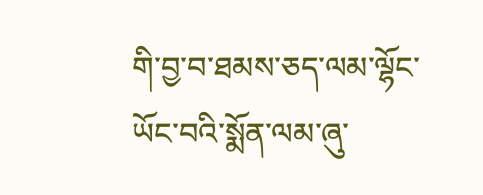གི་བྱ་བ་ཐམས་ཅད་ལམ་ལྷོང་ཡོང་བའི་སྨོན་ལམ་ཞུ་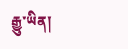རྒྱུ་ཡིན།